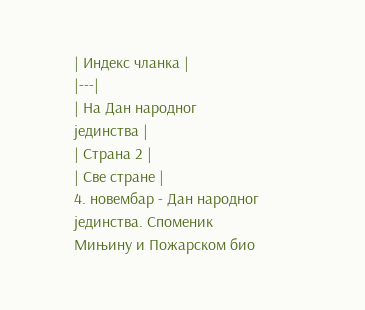| Индекс чланка |
|---|
| На Дан народног јединства |
| Страна 2 |
| Све стране |
4. новембар - Дан народног јединства. Споменик Мињину и Пожарском био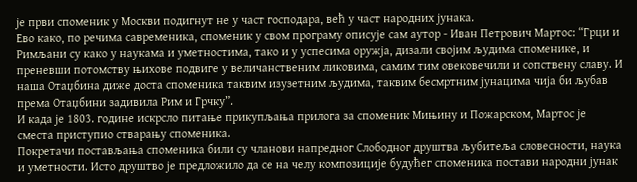је први споменик у Москви подигнут не у част господара, већ у част народних јунака.
Ево како, по речима савременика, споменик у свом програму описује сам аутор - Иван Петрович Мартос: “Грци и Римљани су како у наукама и уметностима, тако и у успесима оружја, дизали својим људима споменике, и преневши потомству њихове подвиге у величанственим ликовима, самим тим овековечили и сопствену славу. И наша Отаџбина диже доста споменика таквим изузетним људима, таквим бесмртним јунацима чија би љубав према Отаџбини задивила Рим и Грчку”.
И када је 1803. године искрсло питање прикупљања прилога за споменик Мињину и Пожарском, Мартос је сместа приступио стварању споменика.
Покретачи постављања споменика били су чланови напредног Слободног друштва љубитеља словесности, наука и уметности. Исто друштво је предложило да се на челу композиције будућег споменика постави народни јунак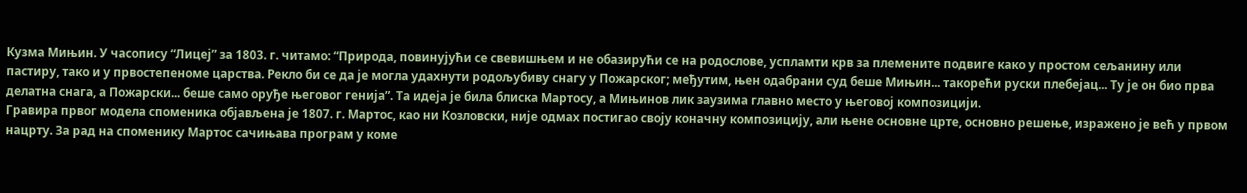Кузма Мињин. У часопису “Лицеј” за 1803. г. читамо: “Природа, повинујући се свевишњем и не обазирући се на родослове, успламти крв за племените подвиге како у простом сељанину или пастиру, тако и у првостепеноме царства. Рекло би се да је могла удахнути родољубиву снагу у Пожарског; међутим, њен одабрани суд беше Мињин... такорећи руски плебејац... Ту је он био прва делатна снага, а Пожарски... беше само оруђе његовог генија”. Та идеја је била блиска Мартосу, а Мињинов лик заузима главно место у његовој композицији.
Гравира првог модела споменика објављена је 1807. г. Мартос, као ни Козловски, није одмах постигао своју коначну композицију, али њене основне црте, основно решење, изражено је већ у првом нацрту. За рад на споменику Мартос сачињава програм у коме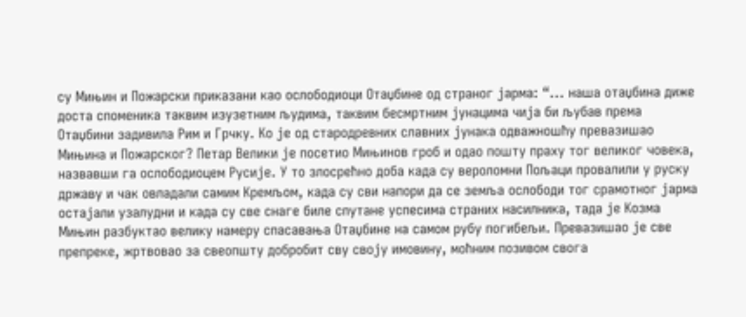су Мињин и Пожарски приказани као ослободиоци Отаџбине од страног јарма: “... наша отаџбина диже доста споменика таквим изузетним људима, таквим бесмртним јунацима чија би љубав према Отаџбини задивила Рим и Грчку. Ко је од стародревних славних јунака одважношћу превазишао Мињина и Пожарског? Петар Велики је посетио Мињинов гроб и одао пошту праху тог великог човека, назвавши га ослободиоцем Русије. У то злосрећно доба када су вероломни Пољаци провалили у руску државу и чак овладали самим Кремљом, када су сви напори да се земља ослободи тог срамотног јарма остајали узалудни и када су све снаге биле спутане успесима страних насилника, тада је Козма Мињин разбуктао велику намеру спасавања Отаџбине на самом рубу погибељи. Превазишао је све препреке, жртвовао за свеопшту добробит сву своју имовину, моћним позивом свога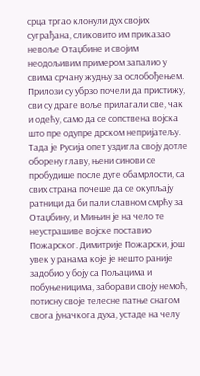срца тргао клонули дух својих суграђана, сликовито им приказао невоље Отаџбине и својим неодољивим примером запалио у свима срчану жудњу за ослобођењем. Прилози су убрзо почели да пристижу, сви су драге воље прилагали све, чак и одећу, само да се сопствена војска што пре одупре дрском непријатељу. Тада је Русија опет уздигла своју дотле оборену главу, њени синови се пробудише после дуге обамрлости, са свих страна почеше да се окупљају ратници да би пали славном смрћу за Отаџбину, и Мињин је на чело те неустрашиве војске поставио Пожарског. Димитрије Пожарски, још увек у ранама које је нешто раније задобио у боју са Пољацима и побуњеницима, заборави своју немоћ, потисну своје телесне патње снагом свога јуначкога духа, устаде на челу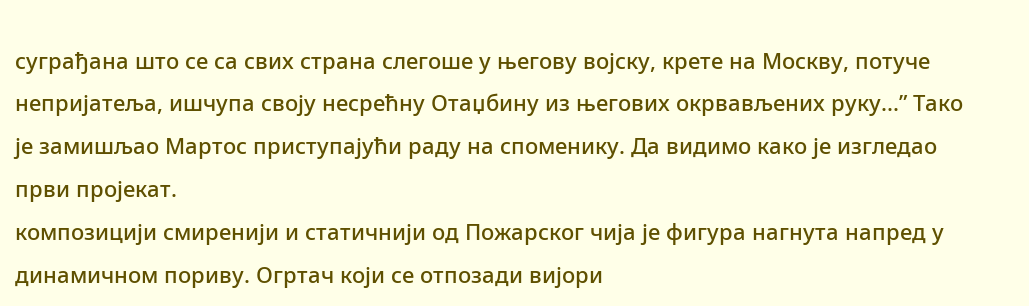суграђана што се са свих страна слегоше у његову војску, крете на Москву, потуче непријатеља, ишчупа своју несрећну Отаџбину из његових окрвављених руку...” Тако је замишљао Мартос приступајући раду на споменику. Да видимо како је изгледао први пројекат.
композицији смиренији и статичнији од Пожарског чија је фигура нагнута напред у динамичном пориву. Огртач који се отпозади вијори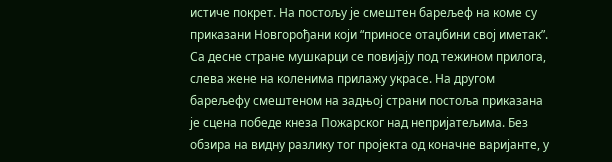истиче покрет. На постољу је смештен барељеф на коме су приказани Новгорођани који “приносе отаџбини свој иметак”. Са десне стране мушкарци се повијају под тежином прилога, слева жене на коленима прилажу украсе. На другом барељефу смештеном на задњој страни постоља приказана је сцена победе кнеза Пожарског над непријатељима. Без обзира на видну разлику тог пројекта од коначне варијанте, у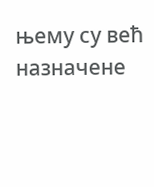њему су већ назначене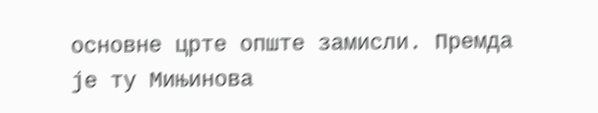основне црте опште замисли. Премда је ту Мињинова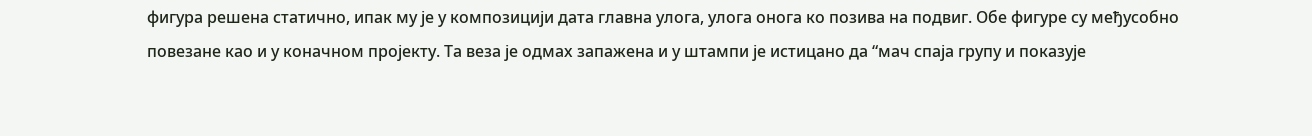фигура решена статично, ипак му је у композицији дата главна улога, улога онога ко позива на подвиг. Обе фигуре су међусобно повезане као и у коначном пројекту. Та веза је одмах запажена и у штампи је истицано да “мач спаја групу и показује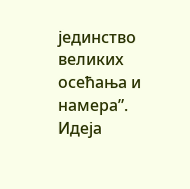јединство великих осећања и намера”. Идеја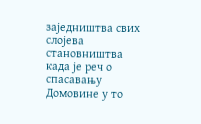заједништва свих слојева становништва када је реч о спасавању Домовине у то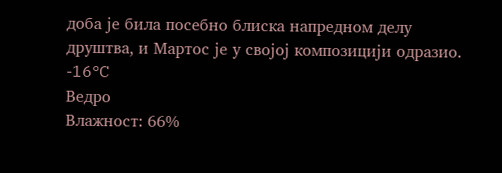доба је била посебно блиска напредном делу друштва, и Мартос је у својој композицији одразио.
-16°C
Ведро
Влажност: 66%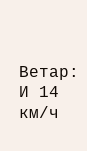Ветар: И 14 км/ч